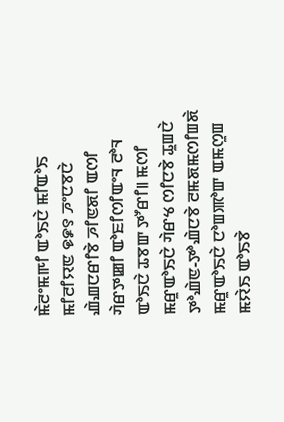ꯃꯥꯂꯦꯃꯒꯤ ꯑꯣꯏꯅꯥ ꯃꯤꯑꯣꯏ ꯃꯤꯂꯤꯌꯟ ꯶꯹꯱ ꯍꯦꯅꯕꯅꯥ ꯉꯥꯉꯅꯔꯤꯕꯥ ꯍꯤꯟꯗꯤ ꯑꯁꯤ ꯚꯥꯔꯇꯀꯤ ꯑꯣꯐꯤꯁꯤꯑꯦꯜ ꯂꯣꯜ ꯑꯣꯏꯅꯥ ꯊꯕꯛ ꯇꯧꯔꯤ꯫ ꯃꯁꯤ ꯃꯔꯨꯑꯣꯏꯅꯥ ꯚꯥꯔꯠ ꯁꯤꯅꯕꯥ ꯊꯨꯡꯅꯥ ꯇꯣꯉꯥꯟ-ꯇꯣꯉꯥꯅꯕꯥ ꯂꯃꯗꯃꯁꯤꯡꯗꯥ ꯃꯔꯨꯑꯣꯏꯅꯥ ꯅꯣꯡꯄꯣꯛ ꯑꯃꯁꯨꯡ ꯃꯌꯥꯏ ꯑꯣꯏꯕꯥ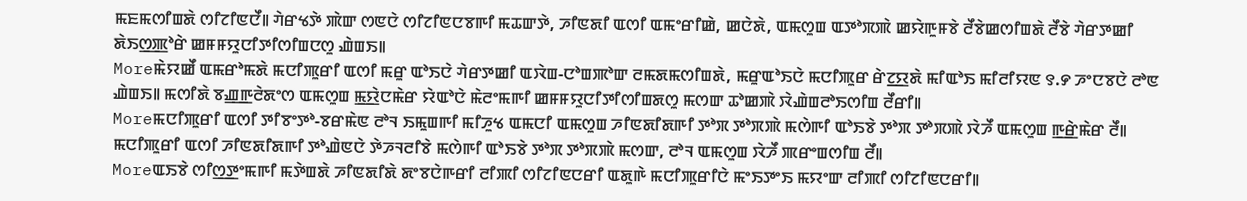ꯃꯐꯃꯁꯤꯡꯗꯥ ꯁꯤꯖꯤꯟꯅꯩ꯫ ꯚꯥꯔꯠꯇꯥ ꯄꯥꯛ ꯁꯟꯅꯥ ꯁꯤꯖꯤꯟꯅꯕꯒꯤ ꯃꯊꯛꯇꯥ, ꯍꯤꯟꯗꯤ ꯑꯁꯤ ꯑꯃꯦꯔꯤꯀꯥ, ꯀꯅꯥꯗꯥ, ꯑꯃꯁꯨꯡ ꯑꯇꯣꯞꯄꯥ ꯀꯌꯥꯒꯨꯝꯕꯥ ꯂꯩꯕꯥꯀꯁꯤꯡꯗꯥ ꯂꯩꯕꯥ ꯚꯥꯔꯇꯀꯤ ꯗꯥꯏꯁ꯭ꯄꯣꯔꯥ ꯀꯝꯝꯌꯨꯅꯤꯇꯤꯁꯤꯡꯅꯁꯨ ꯉꯥꯡꯏ꯫
Moreꯃꯥꯌꯀꯩ ꯑꯃꯔꯣꯃꯗꯥ ꯃꯅꯤꯄꯨꯔꯤ ꯑꯁꯤ ꯃꯔꯨ ꯑꯣꯏꯅꯥ ꯚꯥꯔꯇꯀꯤ ꯑꯋꯥꯡ-ꯅꯣꯡꯄꯣꯛ ꯂꯃꯗꯃꯁꯤꯡꯗꯥ, ꯃꯔꯨꯑꯣꯏꯅꯥ ꯃꯅꯤꯄꯨꯔ ꯔꯥꯖ꯭ꯌꯗꯥ ꯃꯤꯑꯣꯏ ꯃꯤꯂꯤꯌꯟ ꯱.꯸ ꯍꯦꯅꯕꯅꯥ ꯂꯣꯟ ꯉꯥꯡꯏ꯫ ꯃꯁꯤꯗꯥ ꯕꯉ꯭ꯒꯂꯥꯗꯦꯁ ꯑꯃꯁꯨꯡ ꯃ꯭ꯌꯥꯅꯃꯥꯔ ꯌꯥꯑꯣꯅꯥ ꯃꯥꯂꯦꯃꯒꯤ ꯀꯝꯝꯌꯨꯅꯤꯇꯤꯁꯤꯡꯗꯁꯨ ꯃꯁꯛ ꯊꯣꯀꯄꯥ ꯋꯥꯉꯥꯡꯂꯣꯏꯁꯤꯡ ꯂꯩꯔꯤ꯫
Moreꯃꯅꯤꯄꯨꯔꯤ ꯑꯁꯤ ꯇꯤꯕꯦꯇꯣ-ꯕꯔꯃꯥꯟ ꯂꯣꯜ ꯏꯃꯨꯡꯒꯤ ꯃꯤꯍꯨꯠ ꯑꯃꯅꯤ ꯑꯃꯁꯨꯡ ꯍꯤꯟꯗꯤꯗꯒꯤ ꯇꯣꯞ ꯇꯣꯞꯄꯥ ꯃꯁꯥꯒꯤ ꯑꯣꯏꯕꯥ ꯇꯣꯞ ꯇꯣꯞꯄꯥ ꯋꯥꯍꯩ ꯑꯃꯁꯨꯡ ꯒ꯭ꯔꯥꯃꯥꯔ ꯂꯩ꯫ ꯃꯅꯤꯄꯨꯔꯤ ꯑꯁꯤ ꯍꯤꯟꯗꯤꯗꯒꯤ ꯇꯣꯉꯥꯟꯅꯥ ꯇꯥꯍꯜꯂꯤꯕꯥ ꯃꯁꯥꯒꯤ ꯑꯣꯏꯕꯥ ꯇꯣꯞ ꯇꯣꯞꯄꯥ ꯃꯁꯛ, ꯂꯣꯜ ꯑꯃꯁꯨꯡ ꯋꯥꯍꯩ ꯄꯔꯦꯡꯁꯤꯡ ꯂꯩ꯫
Moreꯑꯏꯕꯥ ꯁꯤꯁ꯭ꯇꯦꯃꯒꯤ ꯃꯇꯥꯡꯗꯥ ꯍꯤꯟꯗꯤꯗꯥ ꯗꯦꯕꯅꯥꯒꯔꯤ ꯂꯤꯄꯤ ꯁꯤꯖꯤꯟꯅꯔꯤ ꯑꯗꯨꯒꯥ ꯃꯅꯤꯄꯨꯔꯤꯅꯥ ꯃꯦꯏꯇꯦꯏ ꯃꯌꯦꯛ ꯂꯤꯄꯤ ꯁꯤꯖꯤꯟꯅꯔꯤ꯫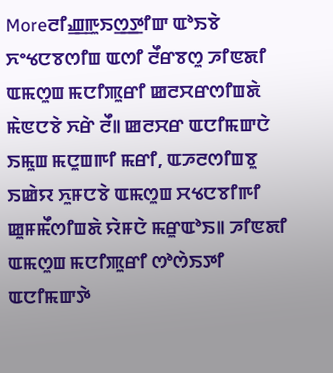Moreꯂꯤꯉ꯭ꯒꯨꯏꯁ꯭ꯇꯤꯛ ꯑꯣꯏꯕꯥ ꯈꯦꯠꯅꯕꯁꯤꯡ ꯑꯁꯤ ꯂꯩꯔꯕꯁꯨ ꯍꯤꯟꯗꯤ ꯑꯃꯁꯨꯡ ꯃꯅꯤꯄꯨꯔꯤ ꯀꯂꯆꯔꯁꯤꯡꯗꯥ ꯃꯥꯟꯅꯕꯥ ꯈꯔꯥ ꯂꯩ꯫ ꯀꯂꯆꯔ ꯑꯅꯤꯃꯛꯅꯥ ꯏꯃꯨꯡ ꯃꯅꯨꯡꯒꯤ ꯃꯔꯤ, ꯑꯍꯂꯁꯤꯡꯕꯨ ꯏꯀꯥꯌ ꯈꯨꯝꯅꯕꯥ ꯑꯃꯁꯨꯡ ꯆꯠꯅꯕꯤꯒꯤ ꯀꯨꯝꯃꯩꯁꯤꯡꯗꯥ ꯌꯥꯝꯅꯥ ꯃꯔꯨꯑꯣꯏ꯫ ꯍꯤꯟꯗꯤ ꯑꯃꯁꯨꯡ ꯃꯅꯤꯄꯨꯔꯤ ꯁꯣꯁꯥꯏꯇꯤ ꯑꯅꯤꯃꯛꯇꯥ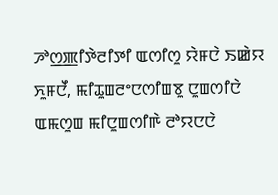ꯍꯣꯁ꯭ꯄꯤꯇꯥꯂꯤꯇꯤ ꯑꯁꯤꯁꯨ ꯌꯥꯝꯅꯥ ꯏꯀꯥꯌ ꯈꯨꯝꯅꯩ, ꯃꯤꯊꯨꯡꯂꯦꯅꯁꯤꯡꯕꯨ ꯅꯨꯡꯁꯤꯅꯥ ꯑꯃꯁꯨꯡ ꯃꯤꯅꯨꯡꯁꯤꯒꯥ ꯂꯣꯌꯅꯅꯥ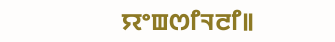ꯌꯦꯡꯁꯤꯜꯂꯤ꯫